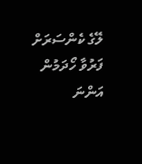ލޭގެ ކެންސަރަށް ފަރުވާ ހޯދަމުން އަންނަ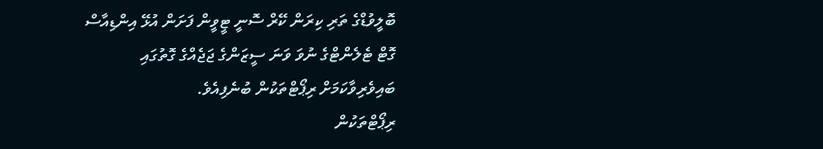ބޮލީވުޑްގެ ތަރި ކިރަން ކޭރް ސޮނީ ޓީވީން ފަށަން އުޅޭ އިންޑިއާސް ގޮޓް ޓެލެންޓްގެ ނުވަ ވަނަ ސީޒަންގެ ޖަޖެއްގެ ގޮތުގައި ބައިވެރިވާކަމަށް ރިޕޯޓްތަކުން ބުނެފިއެވެ.
ރިޕޯޓްތަކުން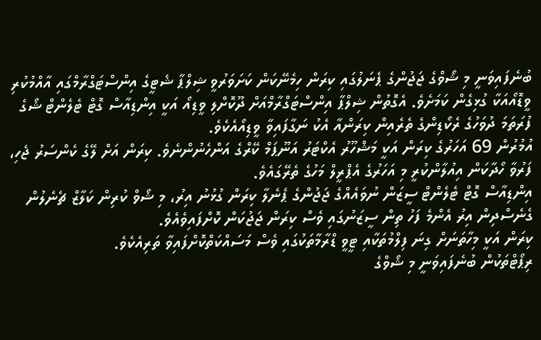ބުނެފައިވަނީ މި ޝޯވްގެ ޖަޖުންގެ ޕެނަލުގައި ކިރަން ހިމެނޭކަން ކަށަވަރުވީ ޝިލްޕާ ޝެޓީގެ އިންސްޓަގްރާމްގައި އާއްމުކުރި ވީޑޮއޯއަކާ ގުޅިގެން ކަމަށެވެ. އެގޮތުން ޝިލްޕާ އިންސްޓަގްރާމްއަށް ދޫކޮށްލި ވީޑިއޯ އަކީ އިންޑިއާސް ގޮޓް ޓެލެންޓް ޝޯގެ ފުރަތަމަ ދުވަހުގެ ރެކޯޑިންގެ ތެރެއިން ކިރަންއާ އެކު ނަގާފައިވާ ވީޑިއޯއެކެވެ.
އުމުރުން 69 އަހަރުގެ ކިރަން އަކީ މަޝްހޫރު އެކްޓަރު އަނޫޕަމް ކޭރްގެ އަންހެނުންނެވެ. ކިރަން އަށް ލޭގެ ކެންސަރު ޖެހި، ފަރުވާ ހޯދާކަން އިއުލާންކުރީ މި އަހަރުގެ އެޕްރީލް މަހުގެ ތެރޭގައެވެ.
އިންޑިއާސް ގޮޓް ޓެލެންޓް ސީޒަން ނުވައެއްގެ ޖަޖުންގެ ޕެނެލާ ކިރަން ގުޅުނު އިރު، މި ޝޯވް ކުރިން ކަލާޒް ޗެނެލުން ގެނެސްދިން އިރު އެންމެ ފަހު ތިން ސީޒަނުގައި ވެސް ކިރަން ޖަޖުކަން ކޮށްފައިވެއެވެ.
ކިރަން އަކީ މިހާތަނަށް ގިނަ ފިލްމުތަކާއި ޓީވީ ޑްރާމާތަކުގައި ވެސް މަސައްކަތްކޮށްފައިވާ ތަރިއެކެވެ.
ރިޕޯޓްތަކުން ބުނެފައިވަނީ މި ޝޯވްގެ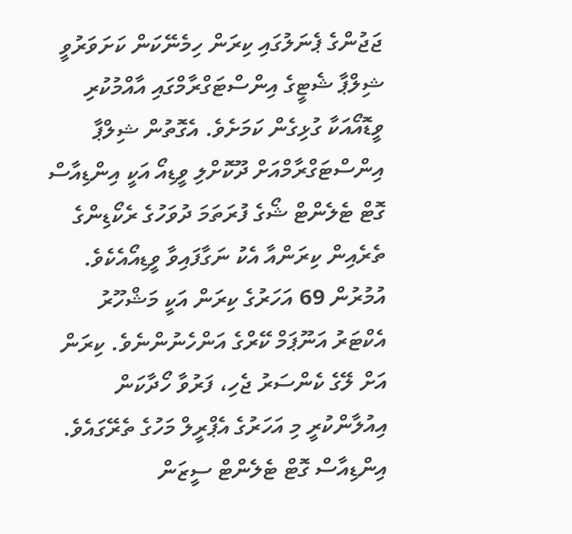ޖަޖުންގެ ޕެނަލުގައި ކިރަން ހިމެނޭކަން ކަށަވަރުވީ ޝިލްޕާ ޝެޓީގެ އިންސްޓަގްރާމްގައި އާއްމުކުރި ވީޑޮއޯއަކާ ގުޅިގެން ކަމަށެވެ. އެގޮތުން ޝިލްޕާ އިންސްޓަގްރާމްއަށް ދޫކޮށްލި ވީޑިއޯ އަކީ އިންޑިއާސް ގޮޓް ޓެލެންޓް ޝޯގެ ފުރަތަމަ ދުވަހުގެ ރެކޯޑިންގެ ތެރެއިން ކިރަންއާ އެކު ނަގާފައިވާ ވީޑިއޯއެކެވެ.
އުމުރުން 69 އަހަރުގެ ކިރަން އަކީ މަޝްހޫރު އެކްޓަރު އަނޫޕަމް ކޭރްގެ އަންހެނުންނެވެ. ކިރަން އަށް ލޭގެ ކެންސަރު ޖެހި، ފަރުވާ ހޯދާކަން އިއުލާންކުރީ މި އަހަރުގެ އެޕްރީލް މަހުގެ ތެރޭގައެވެ.
އިންޑިއާސް ގޮޓް ޓެލެންޓް ސީޒަން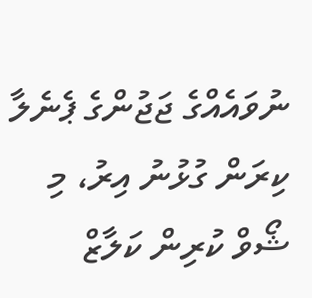ނުވައެއްގެ ޖަޖުންގެ ޕެނެލާ ކިރަން ގުޅުނު އިރު، މި ޝޯވް ކުރިން ކަލާޒް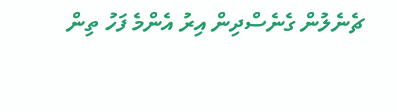ޗެނެލުން ގެނެސްދިން އިރު އެންމެ ފަހު ތިން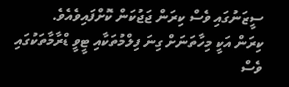ސީޒަނުގައި ވެސް ކިރަން ޖަޖުކަން ކޮށްފައިވެއެވެ.
ކިރަން އަކީ މިހާތަނަށް ގިނަ ފިލްމުތަކާއި ޓީވީ ޑްރާމާތަކުގައި ވެސް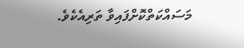މަސައްކަތްކޮށްފައިވާ ތަރިއެކެވެ.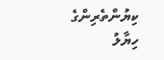ކިޔުންތެރިންގެ ހިޔާލު